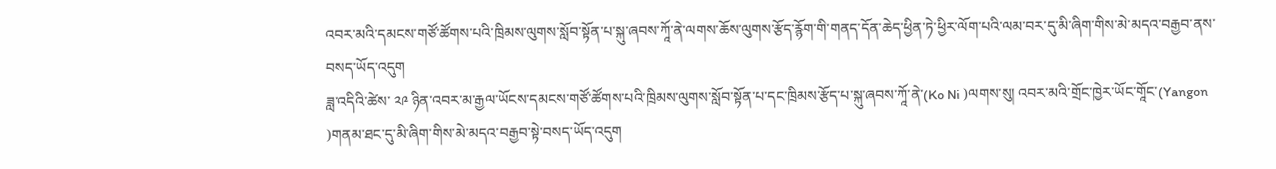འབར་མའི་དམངས་གཙོ་ཚོགས་པའི་ཁྲིམས་ལུགས་སློབ་སྟོན་པ་སྐུ་ཞབས་ཀཱོ་ནེ་ལགས་ཆོས་ལུགས་རྩོད་རྙོག་གི་གནད་དོན་ཆེད་ཕྱིན་ཏེ་ཕྱིར་ལོག་པའི་ལམ་བར་དུ་མི་ཞིག་གིས་མེ་མདའ་བརྒྱབ་ནས་བསད་ཡོད་འདུག
ཟླ་འདིའི་ཚེས་ ༢༩ ཉིན་འབར་མ་རྒྱལ་ཡོངས་དམངས་གཙོ་ཚོགས་པའི་ཁྲིམས་ལུགས་སློབ་སྟོན་པ་དང་ཁྲིམས་རྩོད་པ་སྐུ་ཞབས་ཀཱོ་ནེ་(Ko Ni )ལགས་སུ། འབར་མའི་གྲོང་ཁྱེར་ཡོང་གཱོང་(Yangon )གནམ་ཐང་དུ་མི་ཞིག་གིས་མེ་མདའ་བརྒྱབ་སྟེ་བསད་ཡོད་འདུག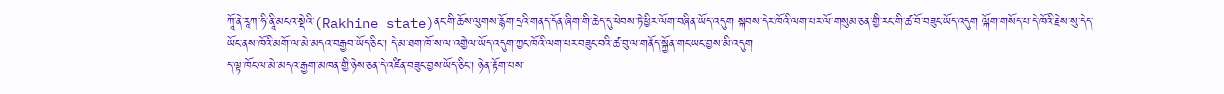ཀཱོ་ནེ་རཱཀ་ཧི་ནཱི་མངའ་སྡེའི་(Rakhine state)ནང་གི་ཆོས་ལུགས་རྙོག་དྲའི་གནད་དོན་ཞིག་གི་ཆེད་དུ་ཕེབས་ཏེ་ཕྱིར་ལོག་བཞིན་ཡོད་འདུག སྐབས་དེར་ཁོའི་ལག་པར་ལོ་གསུམ་ཅན་གྱི་རང་གི་ཚ་བོ་བཟུང་ཡོད་འདུག ལྐོག་གསོད་པ་དེ་ཁོའི་རྗེས་སུ་དེད་ཡོང་ནས་ཁོའི་མགོ་ལ་མེ་མདའ་བརྒྱབ་ཡོད་ཅིང་། དེ་མ་ཐག་ཁོ་ས་ལ་འགྱེལ་ཡོད་འདུག་ཀྱང་ཁོའི་ལག་པར་བཟུང་བའི་ཚ་བུ་ལ་གནོད་སྐྱོན་གང་ཡང་བྱས་མི་འདུག
ད་ལྟ་ཁོང་ལ་མེ་མདའ་རྒྱག་མཁན་གྱི་ཉེས་ཅན་དེ་འཛིན་བཟུང་བྱས་ཡོད་ཅིང་། ཉེན་རྟོག་པས་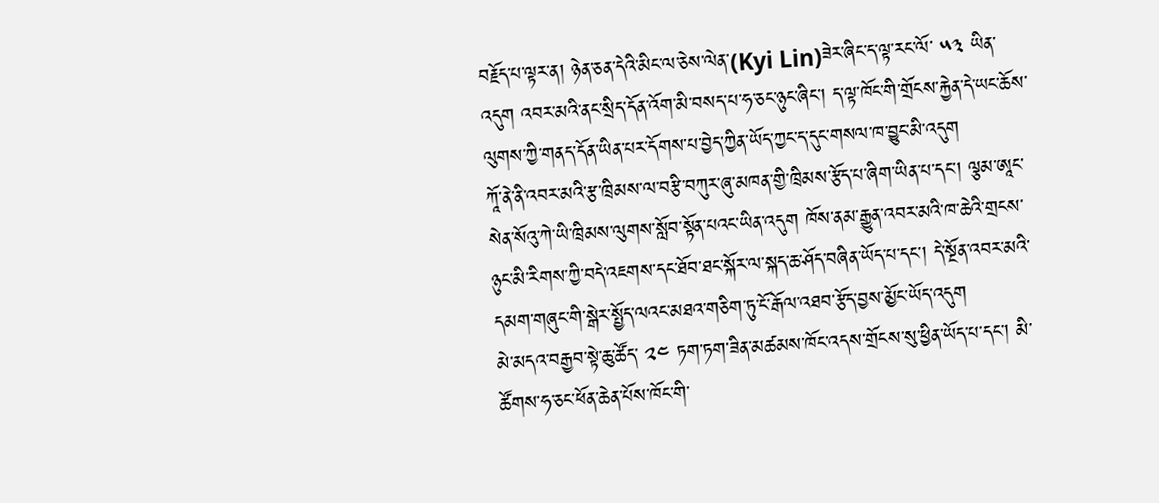བརྗོད་པ་ལྟར་ན། ཉེན་ཅན་དེའི་མིང་ལ་ཅེས་ལེན་(Kyi Lin)ཟེར་ཞིང་ད་ལྟ་རང་ལོ་ ༥༣ ཡིན་འདུག འབར་མའི་ནང་སྲིད་དོན་འོག་མི་བསད་པ་ཧ་ཅང་ཉུང་ཞིང་། ད་ལྟ་ཁོང་གི་གྲོངས་རྐྱེན་དེ་ཡང་ཆོས་ལུགས་ཀྱི་གནད་དོན་ཡིན་པར་དོགས་པ་བྱེད་ཀྱིན་ཡོད་ཀྱང་ད་དུང་གསལ་ཁ་བྱུང་མི་འདུག
ཀཱོ་ནེ་ནི་འབར་མའི་རྩ་ཁྲིམས་ལ་བརྩི་བཀུར་ཞུ་མཁན་གྱི་ཁྲིམས་རྩོད་པ་ཞིག་ཡིན་པ་དང་། ལྕམ་ཨཱང་སེན་སོའུ་ཀེ་ཡི་ཁྲིམས་ལུགས་སློབ་སྟོན་པའང་ཡིན་འདུག ཁོས་ནམ་རྒྱུན་འབར་མའི་ཁ་ཆེའི་གྲངས་ཉུང་མི་རིགས་ཀྱི་བདེ་འཇགས་དང་ཐོབ་ཐང་སྐོར་ལ་སྐད་ཆ་ཤོད་བཞིན་ཡོད་པ་དང་། དེ་སྔོན་འབར་མའི་དམག་གཞུང་གི་སྒེར་སྤྱོད་ལའང་མཐའ་གཅིག་ཏུ་ངོ་རྒོལ་འཐབ་རྩོད་བྱས་མྱོང་ཡོད་འདུག
མེ་མདའ་བརྒྱབ་སྟེ་ཆུ་ཚོད་ ༢༤ ཏག་ཏག་ཟིན་མཚམས་ཁོང་འདས་གྲོངས་སུ་ཕྱིན་ཡོད་པ་དང་། མི་ཚོགས་ཧ་ཅང་ཕོན་ཆེན་པོས་ཁོང་གི་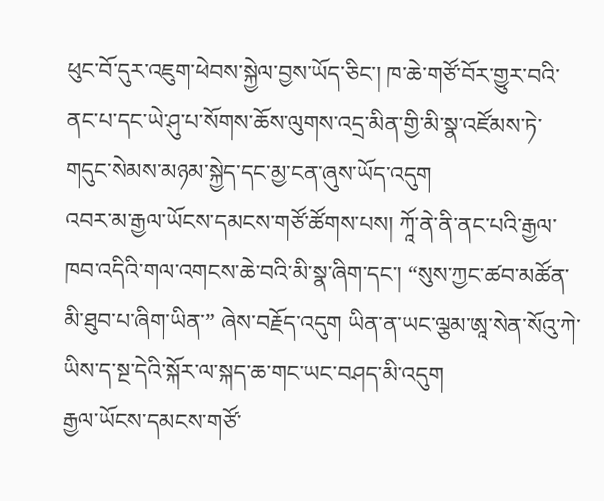ཕུང་བོ་དུར་འཇུག་ཕེབས་སྐྱེལ་བྱས་ཡོད་ཅིང་། ཁ་ཆེ་གཙོ་བོར་གྱུར་བའི་ནང་པ་དང་ཡེ་ཤུ་པ་སོགས་ཆོས་ལུགས་འདྲ་མིན་གྱི་མི་སྣ་འཛོམས་ཏེ་གདུང་སེམས་མཉམ་སྐྱེད་དང་མྱ་ངན་ཞུས་ཡོད་འདུག
འབར་མ་རྒྱལ་ཡོངས་དམངས་གཙོ་ཚོགས་པས། ཀཱོ་ནེ་ནི་ནང་པའི་རྒྱལ་ཁབ་འདིའི་གལ་འགངས་ཆེ་བའི་མི་སྣ་ཞིག་དང་། “སུས་ཀྱང་ཚབ་མཚོན་མི་ཐུབ་པ་ཞིག་ཡིན་” ཞེས་བརྗོད་འདུག ཡིན་ན་ཡང་ལྕམ་ཨཱ་སེན་སོའུ་ཀེ་ཡིས་ད་སྔ་དེའི་སྐོར་ལ་སྐད་ཆ་གང་ཡང་བཤད་མི་འདུག
རྒྱལ་ཡོངས་དམངས་གཙོ་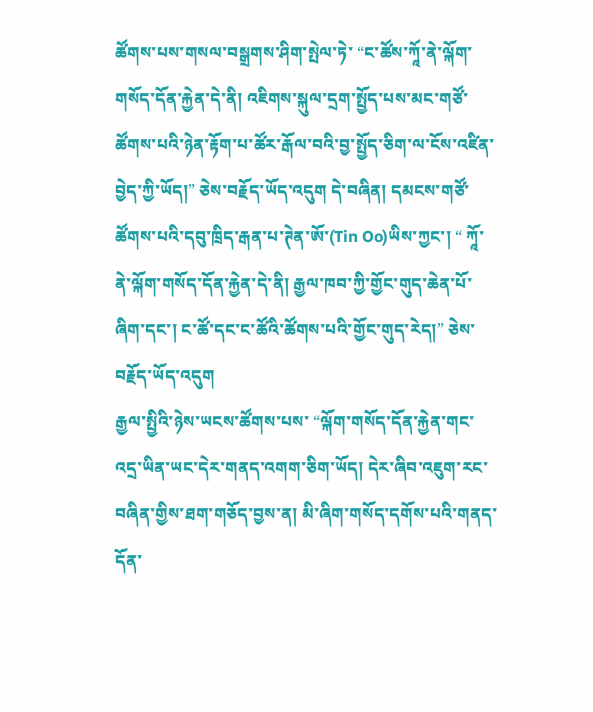ཚོགས་པས་གསལ་བསྒྲགས་ཤིག་སྤེལ་ཏེ་ “ང་ཚོས་ཀཱོ་ནེ་ལྐོག་གསོད་དོན་རྐྱེན་དེ་ནི། འཇིགས་སྐུལ་དྲག་སྤྱོད་པས་མང་གཙོ་ཚོགས་པའི་ཉེན་རྟོག་པ་ཚོར་རྒོལ་བའི་བྱ་སྤྱོད་ཅིག་ལ་ངོས་འཛིན་བྱེད་ཀྱི་ཡོད།” ཅེས་བརྗོད་ཡོད་འདུག དེ་བཞིན། དམངས་གཙོ་ཚོགས་པའི་དབུ་ཁྲིད་རྒན་པ་ཊེན་ཨོ་(Tin Oo)ཡིས་ཀྱང་། “ ཀཱོ་ནེ་ལྐོག་གསོད་དོན་རྐྱེན་དེ་ནི། རྒྱལ་ཁབ་ཀྱི་གྱོང་གུད་ཆེན་པོ་ཞིག་དང་། ང་ཚོ་དང་ང་ཚོའི་ཚོགས་པའི་གྱོང་གུད་རེད།” ཅེས་བརྗོད་ཡོད་འདུག
རྒྱལ་སྤྱིའི་ཉེས་ཡངས་ཚོགས་པས་ “ལྐོག་གསོད་དོན་རྐྱེན་གང་འདྲ་ཡིན་ཡང་དེར་གནད་འགག་ཅིག་ཡོད། དེར་ཞིབ་འཇུག་རང་བཞིན་གྱིས་ཐག་གཅོད་བྱས་ན། མི་ཞིག་གསོད་དགོས་པའི་གནད་དོན་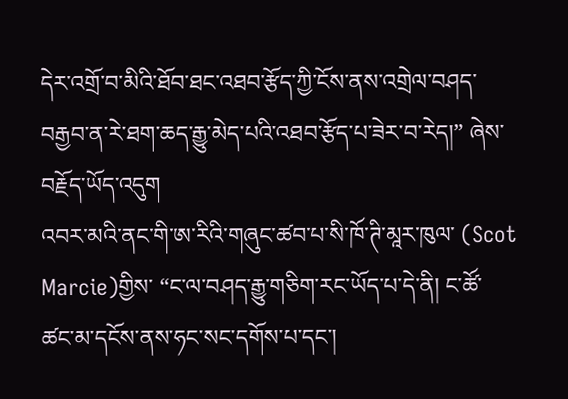དེར་འགྲོ་བ་མིའི་ཐོབ་ཐང་འཐབ་རྩོད་ཀྱི་ངོས་ནས་འགྲེལ་བཤད་བརྒྱབ་ན་རེ་ཐག་ཆད་རྒྱུ་མེད་པའི་འཐབ་རྩོད་པ་ཟེར་བ་རེད།” ཞེས་བརྗོད་ཡོད་འདུག
འབར་མའི་ནང་གི་ཨ་རིའི་གཞུང་ཚབ་པ་སི་ཁོ་ཊི་མཱར་ཁུལ་ (Scot Marcie)གྱིས་ “ང་ལ་བཤད་རྒྱུ་གཅིག་རང་ཡོད་པ་དེ་ནི། ང་ཚོ་ཚང་མ་དངོས་ནས་ཧང་སང་དགོས་པ་དང་།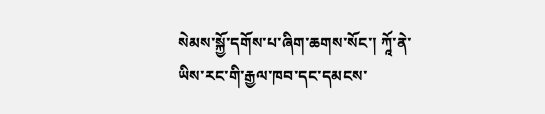སེམས་སྐྱོ་དགོས་པ་ཞིག་ཆགས་སོང་། ཀཱོ་ནེ་ཡིས་རང་གི་རྒྱལ་ཁབ་དང་དམངས་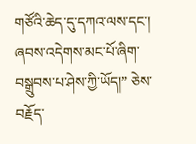གཙོའི་ཆེད་དུ་དཀའ་ལས་དང་། ཞབས་འདེགས་མང་པོ་ཞིག་བསྒྲུབས་པ་ཤེས་ཀྱི་ཡོད།” ཅེས་བརྗོད་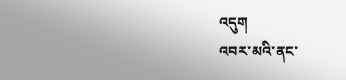འདུག
འབར་མའི་ནང་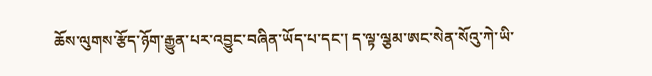ཆོས་ལུགས་རྩོད་ཉོག་རྒྱུན་པར་འབྱུང་བཞིན་ཡོད་པ་དང་། ད་ལྟ་ལྕམ་ཨང་སེན་སོའུ་ཀེ་ཡི་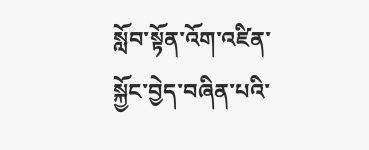སློབ་སྟོན་འོག་འཛིན་སྐྱོང་བྱེད་བཞིན་པའི་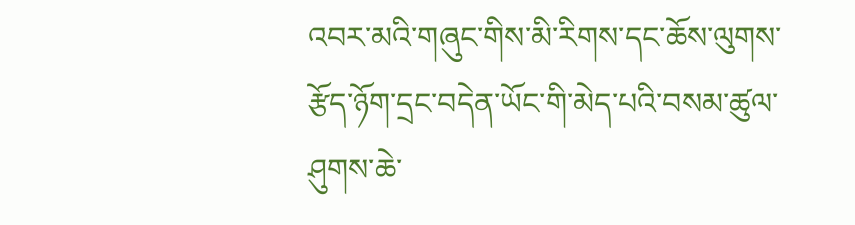འབར་མའི་གཞུང་གིས་མི་རིགས་དང་ཆོས་ལུགས་རྩོད་ཉོག་དྲང་བདེན་ཡོང་གི་མེད་པའི་བསམ་ཚུལ་ཤུགས་ཆེ་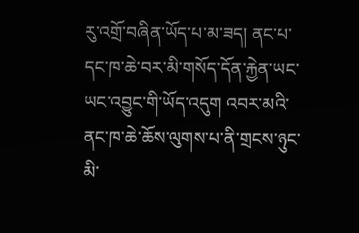རུ་འགྲོ་བཞིན་ཡོད་པ་མ་ཟད། ནང་པ་དང་ཁ་ཆེ་བར་མི་གསོད་དོན་རྐྱེན་ཡང་ཡང་འབྱུང་གི་ཡོད་འདུག འབར་མའི་ནང་ཁ་ཆེ་ཆོས་ལུགས་པ་ནི་གྲངས་ཉུང་མི་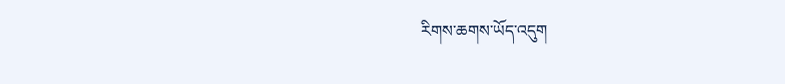རིགས་ཆགས་ཡོད་འདུག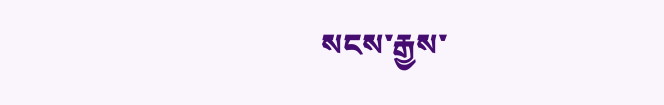སངས་རྒྱས་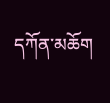དཀོན་མཆོག